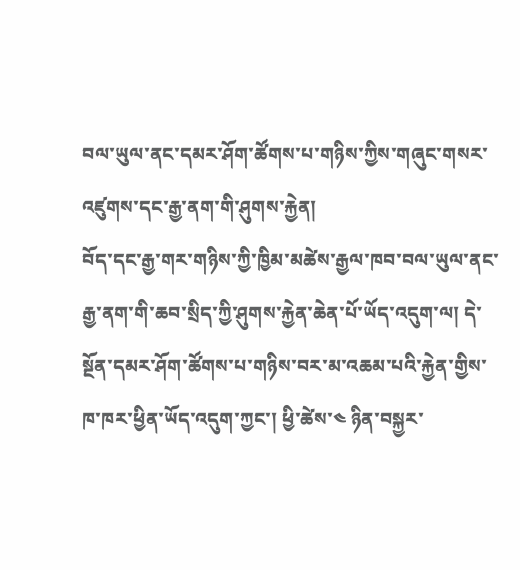བལ་ཡུལ་ནང་དམར་ཤོག་ཚོགས་པ་གཉིས་ཀྱིས་གཞུང་གསར་འཛུགས་དང་རྒྱ་ནག་གི་ཤུགས་རྐྱེན།
བོད་དང་རྒྱ་གར་གཉིས་ཀྱི་ཁྱིམ་མཚེས་རྒྱལ་ཁབ་བལ་ཡུལ་ནང་རྒྱ་ནག་གི་ཆབ་སྲིད་ཀྱི་ཤུགས་རྐྱེན་ཆེན་པོ་ཡོད་འདུག་ལ། དེ་སྔོན་དམར་ཤོག་ཚོགས་པ་གཉིས་བར་མ་འཆམ་པའི་རྐྱེན་གྱིས་ཁ་ཁར་ཕྱིན་ཡོད་འདུག་ཀྱང་། ཕྱི་ཚེས་༤ ཉིན་བསྐྱར་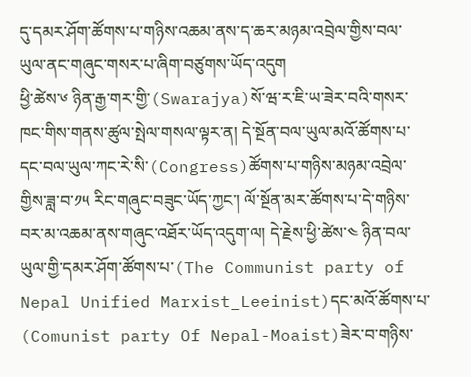དུ་དམར་ཤོག་ཚོགས་པ་གཉིས་འཆམ་ནས་ད་ཆར་མཉམ་འབྲེལ་གྱིས་བལ་ཡུལ་ནང་གཞུང་གསར་པ་ཞིག་བཙུགས་ཡོད་འདུག
ཕྱི་ཚེས་༦ ཉིན་རྒྱ་གར་གྱི་(Swarajya)སོ་ཝ་ར་ཇི་ཡ་ཟེར་བའི་གསར་ཁང་གིས་གནས་ཚུལ་སྤེལ་གསལ་ལྟར་ན། དེ་སྔོན་བལ་ཡུལ་མའོ་ཚོགས་པ་དང་བལ་ཡུལ་ཀང་རེ་སི་(Congress)ཚོགས་པ་གཉིས་མཉམ་འབྲེལ་གྱིས་ཟླ་བ་༡༥ རིང་གཞུང་བཟུང་ཡོད་ཀྱང་། ལོ་སྔོན་མར་ཚོགས་པ་དེ་གཉིས་བར་མ་འཆམ་ནས་གཞུང་འཐོར་ཡོད་འདུག་ལ། དེ་རྗེས་ཕྱི་ཚེས་༤ ཉིན་བལ་ཡུལ་གྱི་དམར་ཤོག་ཚོགས་པ་(The Communist party of Nepal Unified Marxist_Leeinist)དང་མའོ་ཚོགས་པ་ (Comunist party Of Nepal-Moaist)ཟེར་བ་གཉིས་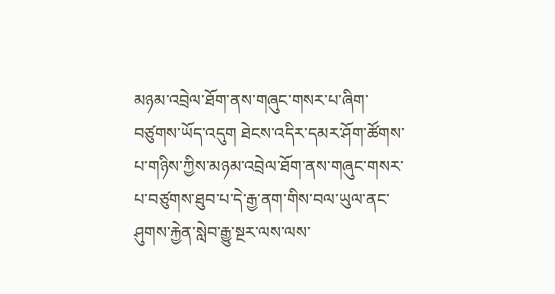མཉམ་འབྲེལ་ཐོག་ནས་གཞུང་གསར་པ་ཞིག་བཙུགས་ཡོད་འདུག ཐེངས་འདིར་དམར་ཤོག་ཚོགས་པ་གཉིས་ཀྱིས་མཉམ་འབྲེལ་ཐོག་ནས་གཞུང་གསར་པ་བཙུགས་ཐུབ་པ་དེ་རྒྱ་ནག་གིས་བལ་ཡུལ་ནང་ཤུགས་རྐྱེན་སླེབ་རྒྱུ་སྔར་ལས་ལས་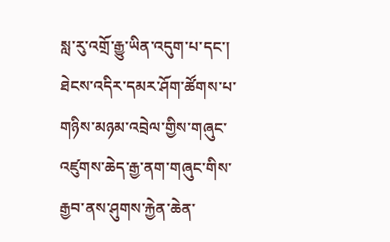སླ་རུ་འགྲོ་རྒྱུ་ཡིན་འདུག་པ་དང་། ཐེངས་འདིར་དམར་ཤོག་ཚོགས་པ་གཉིས་མཉམ་འབྲེལ་གྱིས་གཞུང་འཛུགས་ཆེད་རྒྱ་ནག་གཞུང་གིས་རྒྱབ་ནས་ཤུགས་རྐྱེན་ཆེན་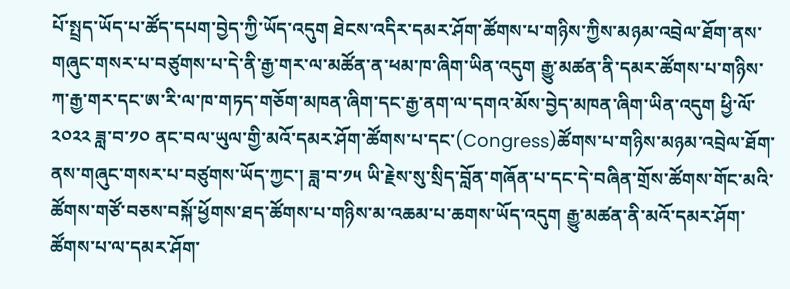པོ་སྤྲད་ཡོད་པ་ཚོད་དཔག་བྱེད་ཀྱི་ཡོད་འདུག ཐེངས་འདིར་དམར་ཤོག་ཚོགས་པ་གཉིས་ཀྱིས་མཉམ་འབྲེལ་ཐོག་ནས་གཞུང་གསར་པ་བཙུགས་པ་དེ་ནི་རྒྱ་གར་ལ་མཚོན་ན་ཕམ་ཁ་ཞིག་ཡིན་འདུག རྒྱུ་མཚན་ནི་དམར་ཚོགས་པ་གཉིས་ཀ་རྒྱ་གར་དང་ཨ་རི་ལ་ཁ་གཏད་གཅོག་མཁན་ཞིག་དང་རྒྱ་ནག་ལ་དགའ་མོས་བྱེད་མཁན་ཞིག་ཡིན་འདུག ཕྱི་ལོ་༢༠༢༢ ཟླ་བ་༡༠ ནང་བལ་ཡུལ་གྱི་མའོ་དམར་ཤོག་ཚོགས་པ་དང་(Congress)ཚོགས་པ་གཉིས་མཉམ་འབྲེལ་ཐོག་ནས་གཞུང་གསར་པ་བཙུགས་ཡོད་ཀྱང་། ཟླ་བ་༡༥ ཡི་རྗེས་སུ་སྲིད་བློན་གཞོན་པ་དང་དེ་བཞིན་གྲོས་ཚོགས་གོང་མའི་ཚོགས་གཙོ་བཅས་བསྐོ་ཕྱོགས་ཐད་ཚོགས་པ་གཉིས་མ་འཆམ་པ་ཆགས་ཡོད་འདུག རྒྱུ་མཚན་ནི་མའོ་དམར་ཤོག་ཚོགས་པ་ལ་དམར་ཤོག་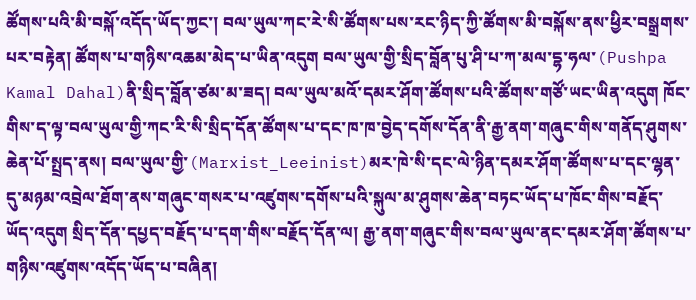ཚོགས་པའི་མི་བསྐོ་འདོད་ཡོད་ཀྱང་། བལ་ཡུལ་ཀང་རེ་སི་ཚོགས་པས་རང་ཉིད་ཀྱི་ཚོགས་མི་བསྐོས་ནས་ཕྱིར་བསྒྲགས་པར་བརྟེན། ཚོགས་པ་གཉིས་འཆམ་མེད་པ་ཡིན་འདུག བལ་ཡུལ་གྱི་སྲིད་བློན་པུ་ཤི་པ་ཀ་མལ་དྷ་ཧལ་(Pushpa Kamal Dahal)ནི་སྲིད་བློན་ཙམ་མ་ཟད། བལ་ཡུལ་མའོ་དམར་ཤོག་ཚོགས་པའི་ཚོགས་གཙོ་ཡང་ཡིན་འདུག ཁོང་གིས་ད་ལྟ་བལ་ཡུལ་གྱི་ཀང་རི་སི་སྲིད་དོན་ཚོགས་པ་དང་ཁ་ཁ་བྱེད་དགོས་དོན་ནི་རྒྱ་ནག་གཞུང་གིས་གནོད་ཤུགས་ཆེན་པོ་སྤྲད་ནས། བལ་ཡུལ་གྱི་(Marxist_Leeinist)མར་ཁེ་སི་དང་ལེ་ཉིན་དམར་ཤོག་ཚོགས་པ་དང་ལྷན་དུ་མཉམ་འབྲེལ་ཐོག་ནས་གཞུང་གསར་པ་འཛུགས་དགོས་པའི་སྐུལ་མ་ཤུགས་ཆེན་བཏང་ཡོད་པ་ཁོང་གིས་བརྗོད་ཡོད་འདུག སྲིད་དོན་དཔྱད་བརྗོད་པ་དག་གིས་བརྗོད་དོན་ལ། རྒྱ་ནག་གཞུང་གིས་བལ་ཡུལ་ནང་དམར་ཤོག་ཚོགས་པ་གཉིས་འཛུགས་འདོད་ཡོད་པ་བཞིན།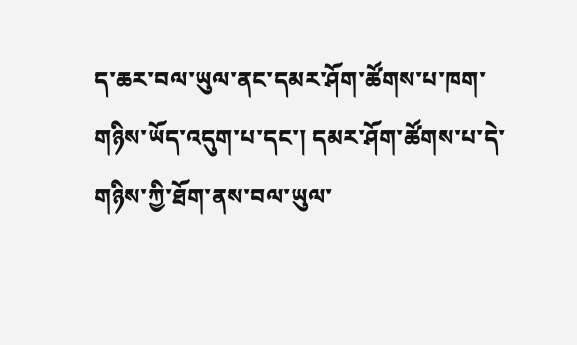ད་ཆར་བལ་ཡུལ་ནང་དམར་ཤོག་ཚོགས་པ་ཁག་གཉིས་ཡོད་འདུག་པ་དང་། དམར་ཤོག་ཚོགས་པ་དེ་གཉིས་ཀྱི་ཐོག་ནས་བལ་ཡུལ་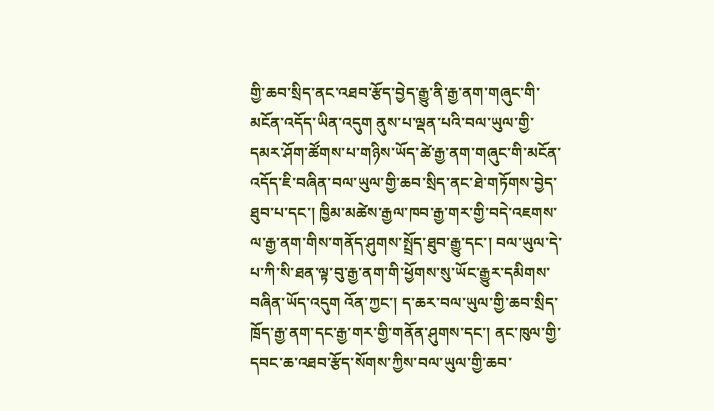གྱི་ཆབ་སྲིད་ནང་འཐབ་རྩོད་བྱེད་རྒྱུ་ནི་རྒྱ་ནག་གཞུང་གི་མངོན་འདོད་ཡིན་འདུག ནུས་པ་ལྡན་པའི་བལ་ཡུལ་གྱི་དམར་ཤོག་ཚོགས་པ་གཉིས་ཡོད་ཚེ་རྒྱ་ནག་གཞུང་གི་མངོན་འདོད་ཇི་བཞིན་བལ་ཡུལ་གྱི་ཆབ་སྲིད་ནང་ཐེ་གཏོགས་བྱེད་ཐུབ་པ་དང་། ཁྱིམ་མཚེས་རྒྱལ་ཁབ་རྒྱ་གར་གྱི་བདེ་འཇགས་ལ་རྒྱ་ནག་གིས་གནོད་ཤུགས་སྤྲོད་ཐུབ་རྒྱུ་དང་། བལ་ཡུལ་དེ་པ་ཀི་སི་ཐན་ལྟ་བུ་རྒྱ་ནག་གི་ཕྱོགས་སུ་ཡོང་རྒྱུར་དམིགས་བཞིན་ཡོད་འདུག འོན་ཀྱང་། ད་ཆར་བལ་ཡུལ་གྱི་ཆབ་སྲིད་ཁྲོད་རྒྱ་ནག་དང་རྒྱ་གར་གྱི་གནོན་ཤུགས་དང་། ནང་ཁུལ་གྱི་དབང་ཆ་འཐབ་རྩོད་སོགས་ཀྱིས་བལ་ཡུལ་གྱི་ཆབ་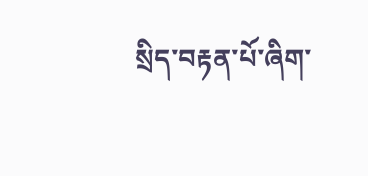སྲིད་བརྟན་པོ་ཞིག་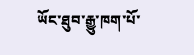ཡོང་ཐུབ་རྒྱུ་ཁག་པོ་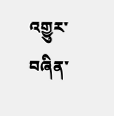འགྱུར་བཞིན་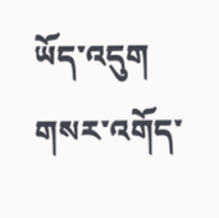ཡོད་འདུག
གསར་འགོད་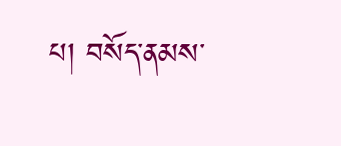པ། བསོད་ནམས་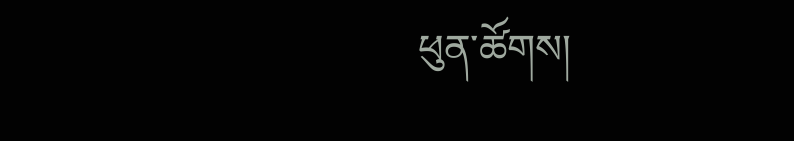ཕུན་ཚོགས།